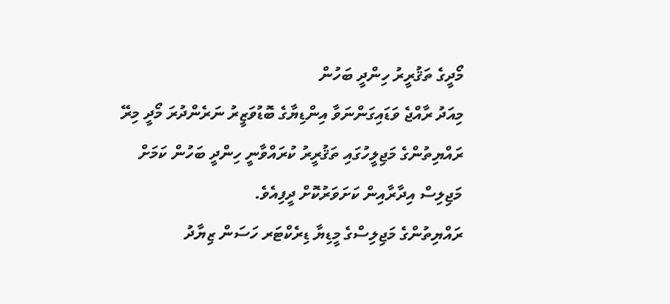މޯދީގެ ތަޤުރީރު ހިންދީ ބަހުން
މިއަދު ރާއްޖެ ވަޑައިގަންނަވާ އިންޑިޔާގެ ބޮޑުވަޒީރު ނަރެންދުރަ މޯދީ މިރޭ ރައްޔިތުންގެ މަޖިލީހުގައި ތަޤުރީރު ކުރައްވާނީ ހިންދީ ބަހުން ކަމަށް މަޖިލިސް އިދާރާއިން ކަށަވަރުކޮށް ދީފިއެވެ.
ރައްޔިތުންގެ މަޖިލިސްގެ މީޑިޔާ ޑިރެކްޓަރ ހަސަން ޒިޔާދު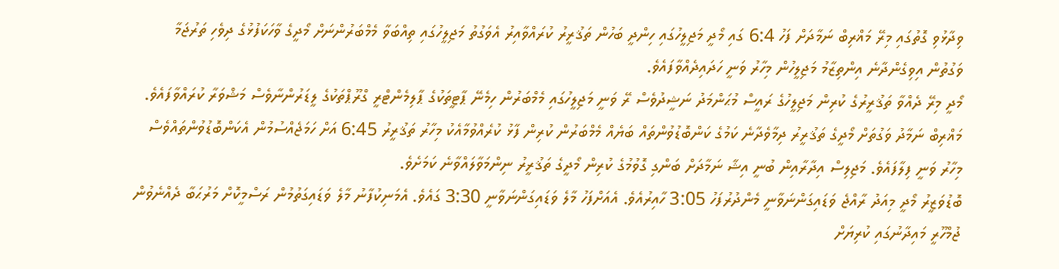ވިދާޅުވި ގޮތުގައި މިރޭ މަޣްރިބް ނަމާދަށް ފަހު 6:4 ގައި މޯދީ މަޖިލީހުގައި ހިންދީ ބަހުން ތަޤުރީރު ކުރައްވާއިރު އެވަގުތު މަޖިލީހުގައި ތިއްބަވާ މެމްބަރުންނަށް މޯދީގެ ވާހަކަފުޅުގެ ދިވެހި ތަރުޖަމާ ވަގުތުން އިވިގެންދާނެ އިންތިޒާމު މަޖިލީހުން މިހާރު ވަނީ ހަދައިދެއްވާފައެވެ.
މޯދީ މިރޭ ދެއްވާ ތަޤުރީރުގެ ކުރިން މަޖިލީހުގެ ރައީސް މުޙަންމަދު ނަޝީދުވެސް ރޭ ވަނީ މަޖިލީހުގައި މެމްބަރުން ހިމެނޭ ޕާޓީތަކުގެ ޕާލިމެންޓްރީ ގްރޫޕްތަކުގެ ލީޑަރުންނާވެސް މަޝްވަރާ ކުރައްވާފައެވެ. މަޣްރިބް ނަމާދު ވަގުތަށް މޯދީގެ ތަޤުރީރު ދިމާވެދާނެ ކަމުގެ ކަންބޮޑުވުންތައް ބަޔެއް މެމްބަރުން ކުރިން ފާޅު ކުރެއްވުމާއެކު މިހާރު ތަޤުރީރު 6:45 އަށް ހަމަޖެއްސުމުން އެކަންބޮޑުވުންތައްވެސް މިހާރު ވަނީ ފިލާފައެވެ. މަޖިލިސް އިދާރާއިން ބުނީ އިޝާ ނަމާދަށް ބަންގި ގޮވުމުގެ ކުރިން މޯދީގެ ތަޤުރީރު ނިންމަވާލައްވާނެ ކަމަށެވެ.
ބޮޑުވަޒީރު މޯދީ މިއަދު ރާއްޖެ ވަޑައިގަންނަވާނީ މެންދުރުފަހު 3:05 ހާއިރުއެވެ. އެއަށްފަހު މާލެ ވަޑައިގަންނަވާނީ 3:30 ގައެވެ. އެމަނިކުފާނު މާލެ ވަޑައިގަތުމުން ރަސްމީކޮށް މަރުޙަބާ ދެއްނެވުން ޖުމްހޫރީ މައިދާނުގައި ކުރިޔަށް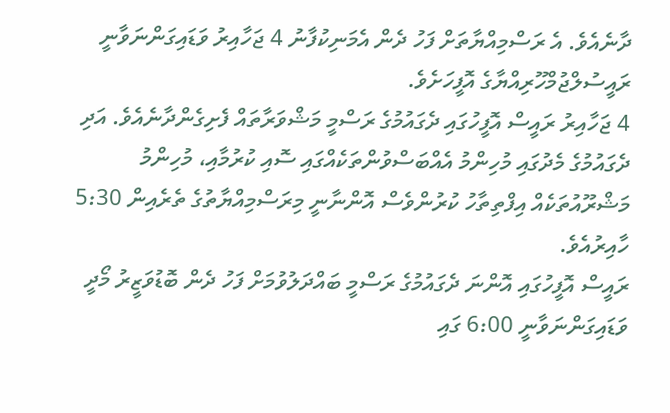ދާނެއެވެ. އެ ރަސްމިއްޔާތަށް ފަހު ދެން އެމަނިކުފާނު 4 ޖަހާއިރު ވަޑައިގަންނަވާނީ ރައީސުލްޖުމްހޫރިއްޔާގެ އޮފީހަށެވެ.
4 ޖަހާއިރު ރައީސް އޮފީހުގައި ދެގައުމުގެ ރަސްމީ މަޝްވަރާތައް ފެށިގެންދާނެއެވެ. އަދި ދެގައުމުގެ މެދުގައި މުހިންމު އެއްބަސްވުންތަކެއްގައި ސޮއި ކުރުމާއި، މުހިންމު މަޝްރޫއުތަކެއް އިފްތިތާހު ކުރުންވެސް އޮންނާނީ މިރަސްމިއްޔާތުގެ ތެރެއިން 5:30 ހާއިރުއެވެ.
ރައީސް އޮފީހުގައި އޮންނަ ދެގައުމުގެ ރަސްމީ ބައްދަލުވުމަށް ފަހު ދެން ބޮޑުވަޒީރު މޯދީ ވަޑައިގަންނަވާނީ 6:00 ގައި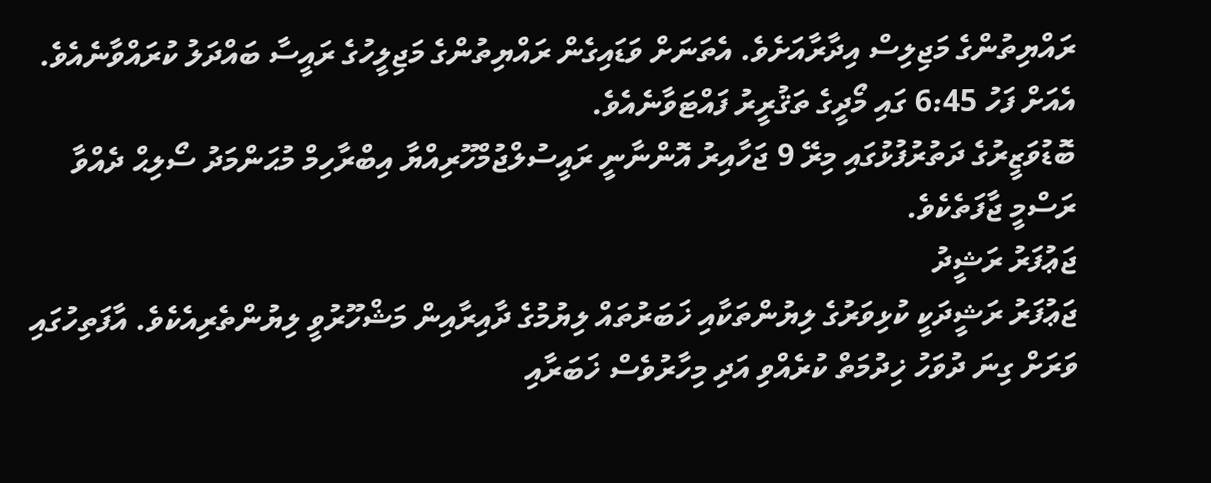ރައްޔިތުންގެ މަޖިލިސް އިދާރާއަށެވެ. އެތަނަށް ވަޑައިގެން ރައްޔިތުންގެ މަޖިލީހުގެ ރައީސާ ބައްދަލު ކުރައްވާނެއެވެ. އެއަށް ފަހު 6:45 ގައި މޯދީގެ ތަޤުރީރު ފައްޓަވާނެއެވެ.
ބޮޑުވަޒީރުގެ ދަތުރުފުޅުގައި މިރޭ 9 ޖަހާއިރު އޮންނާނީ ރައީސުލްޖުމްހޫރިއްޔާ އިބްރާހިމް މުޙަންމަދު ސޯލިޙް ދެއްވާ ރަސްމީ ޖާފަތެކެވެ.
ޖަޢުފަރު ރަޝީދު
ޖަޢުފަރު ރަޝީދަކީ ކުޅިވަރުގެ ލިޔުންތަކާއި ޚަބަރުތައް ލިޔުމުގެ ދާއިރާއިން މަޝްހޫރުވީ ލިޔުންތެރިއެކެވެ. އާފަތިހުގައި ވަރަށް ގިނަ ދުވަހު ޚިދުމަތް ކުރެއްވި އަދި މިހާރުވެސް ޚަބަރާއި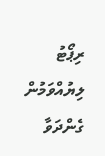ރިޕޯޓު ލިޔުއްވަމުން ގެންދަވާ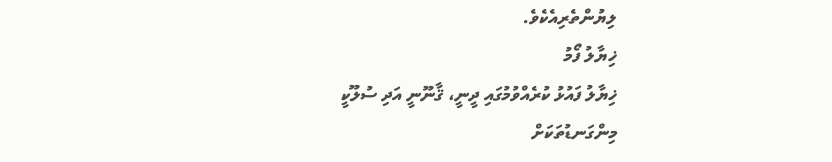ލިޔުންތެރިއެކެވެ.
ޚިޔާލު ފޯމު
ޚިޔާލު ފައުޅު ކުރެއްވުމުގައި ދީނީ، ޤާނޫނީ އަދި ސުލޫކީ މިންގަނޑުތަކަށް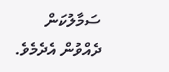ސަމާލުކަން ދެއްވުން އެދެމެވެ.